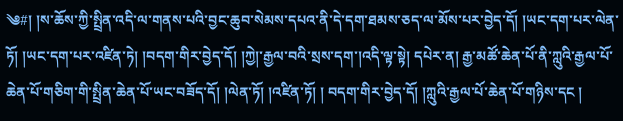༄#། །ས་ཆོས་ཀྱི་སྤྲིན་འདི་ལ་གནས་པའི་བྱང་ཆུབ་སེམས་དཔའ་ནི་དེ་དག་ཐམས་ཅད་ལ་མོས་པར་བྱེད་དོ། །ཡང་དག་པར་ལེན་ཏོ། །ཡང་དག་པར་འཛིན་ཏེ། །བདག་གིར་བྱེད་དོ། །ཀྱེ།་རྒྱལ་བའི་སྲས་དག་།འདི་ལྟ་སྟེ། དཔེར་ན། རྒྱ་མཚོ་ཆེན་པོ་ནི་ཀླུའི་རྒྱལ་པོ་ཆེན་པོ་གཅིག་གི་སྤྲིན་ཆེན་པོ་ཡང་བཟོད་དོ། །ལེན་ཏོ། །འཛིན་ཏོ། ། བདག་གིར་བྱེད་དོ། །ཀླུའི་རྒྱལ་པོ་ཆེན་པོ་གཉིས་དང །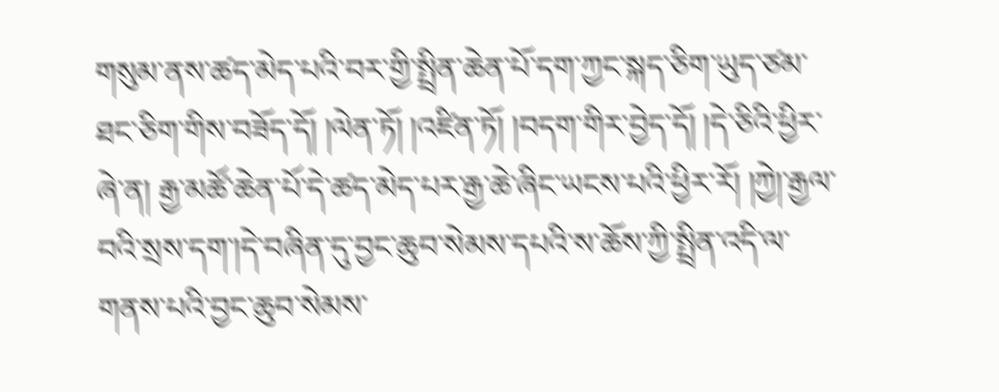གསུམ་ནས་ཚད་མེད་པའི་བར་གྱི་སྤྲིན་ཆེན་པོ་དག་ཀྱང་སྐད་ཅིག་ཡུད་ཙམ་ཐང་ཅིག་གིས་བཟོད་དོ། །ལེན་ཏོ། །འཛིན་ཏོ། །བདག་གིར་བྱེད་དོ། །དེ་ཅིའི་ཕྱིར་ཞེ་ན། རྒྱ་མཚོ་ཆེན་པོ་དེ་ཚད་མེད་པར་རྒྱ་ཆེ་ཞིང་ཡངས་པའི་ཕྱིར་རོ། །ཀྱེ།་རྒྱལ་བའི་སྲས་དག་།དེ་བཞིན་དུ་བྱང་ཆུབ་སེམས་དཔའི་ས་ཆོས་ཀྱི་སྤྲིན་འདི་ལ་གནས་པའི་བྱང་ཆུབ་སེམས་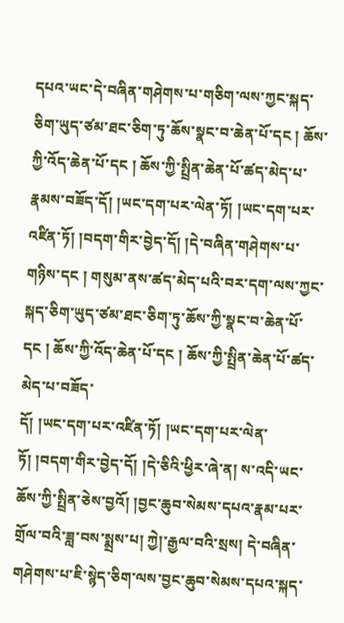དཔའ་ཡང་དེ་བཞིན་གཤེགས་པ་གཅིག་ལས་ཀྱང་སྐད་ཅིག་ཡུད་ཙམ་ཐང་ཅིག་ཏུ་ཆོས་སྣང་བ་ཆེན་པོ་དང ། ཆོས་ཀྱི་འོད་ཆེན་པོ་དང ། ཆོས་ཀྱི་སྤྲིན་ཆེན་པོ་ཚད་མེད་པ་རྣམས་བཟོད་དོ། །ཡང་དག་པར་ལེན་ཏོ། །ཡང་དག་པར་འཛིན་ཏོ། །བདག་གིར་བྱེད་དོ། །དེ་བཞིན་གཤེགས་པ་གཉིས་དང ། གསུམ་ནས་ཚད་མེད་པའི་བར་དག་ལས་ཀྱང་སྐད་ཅིག་ཡུད་ཙམ་ཐང་ཅིག་ཏུ་ཆོས་ཀྱི་སྣང་བ་ཆེན་པོ་དང ། ཆོས་ཀྱི་འོད་ཆེན་པོ་དང ། ཆོས་ཀྱི་སྤྲིན་ཆེན་པོ་ཚད་མེད་པ་བཟོད་
དོ། །ཡང་དག་པར་འཛིན་ཏོ། །ཡང་དག་པར་ལེན་ཏོ། །བདག་གིར་བྱེད་དོ། །དེ་ཅིའི་ཕྱིར་ཞེ་ན། ས་འདི་ཡང་ཆོས་ཀྱི་སྤྲིན་ཅེས་བྱའོ། །བྱང་ཆུབ་སེམས་དཔའ་རྣམ་པར་གྲོལ་བའི་ཟླ་བས་སྨྲས་པ། ཀྱེ།་རྒྱལ་བའི་སྲས། དེ་བཞིན་གཤེགས་པ་ཇི་སྙེད་ཅིག་ལས་བྱང་ཆུབ་སེམས་དཔའ་སྐད་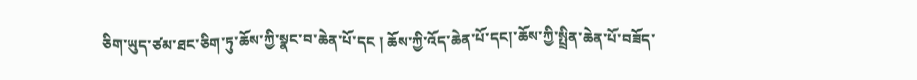ཅིག་ཡུད་ཙམ་ཐང་ཅིག་ཏུ་ཆོས་ཀྱི་སྣང་བ་ཆེན་པོ་དང ། ཆོས་ཀྱི་འོད་ཆེན་པོ་དང།་ཆོས་ཀྱི་སྤྲིན་ཆེན་པོ་བཟོད་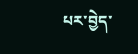པར་བྱེད་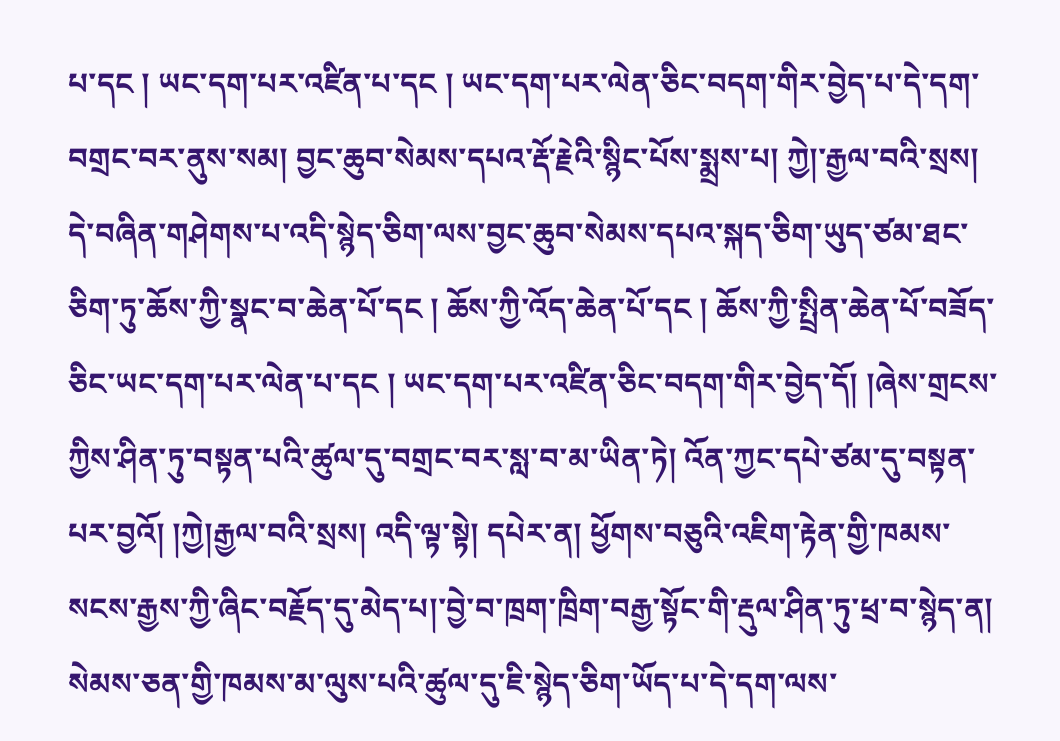པ་དང ། ཡང་དག་པར་འཛིན་པ་དང ། ཡང་དག་པར་ལེན་ཅིང་བདག་གིར་བྱེད་པ་དེ་དག་བགྲང་བར་ནུས་སམ། བྱང་ཆུབ་སེམས་དཔའ་རྡོ་རྗེའི་སྙིང་པོས་སྨྲས་པ། ཀྱེ།་རྒྱལ་བའི་སྲས། དེ་བཞིན་གཤེགས་པ་འདི་སྙེད་ཅིག་ལས་བྱང་ཆུབ་སེམས་དཔའ་སྐད་ཅིག་ཡུད་ཙམ་ཐང་ཅིག་ཏུ་ཆོས་ཀྱི་སྣང་བ་ཆེན་པོ་དང ། ཆོས་ཀྱི་འོད་ཆེན་པོ་དང ། ཆོས་ཀྱི་སྤྲིན་ཆེན་པོ་བཟོད་ཅིང་ཡང་དག་པར་ལེན་པ་དང ། ཡང་དག་པར་འཛིན་ཅིང་བདག་གིར་བྱེད་དོ། །ཞེས་གྲངས་ཀྱིས་ཤིན་ཏུ་བསྟན་པའི་ཚུལ་དུ་བགྲང་བར་སླ་བ་མ་ཡིན་ཏེ། འོན་ཀྱང་དཔེ་ཙམ་དུ་བསྟན་པར་བྱའོ། །ཀྱེ།རྒྱལ་བའི་སྲས། འདི་ལྟ་སྟེ། དཔེར་ན། ཕྱོགས་བཅུའི་འཇིག་རྟེན་གྱི་ཁམས་སངས་རྒྱས་ཀྱི་ཞིང་བརྗོད་དུ་མེད་པ།་བྱེ་བ་ཁྲག་ཁྲིག་བརྒྱ་སྟོང་གི་རྡུལ་ཤིན་ཏུ་ཕྲ་བ་སྙེད་ན། སེམས་ཅན་གྱི་ཁམས་མ་ལུས་པའི་ཚུལ་དུ་ཇི་སྙེད་ཅིག་ཡོད་པ་དེ་དག་ལས་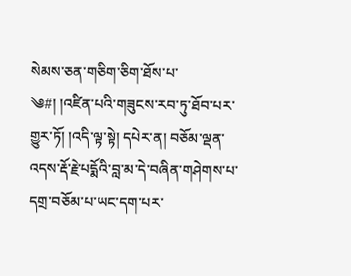སེམས་ཅན་གཅིག་ཅིག་ཐོས་པ་
༄#། །འཛིན་པའི་གཟུངས་རབ་ཏུ་ཐོབ་པར་གྱུར་ཏོ། །འདི་ལྟ་སྟེ། དཔེར་ན། བཅོམ་ལྡན་འདས་རྡོ་རྗེ་པདྨོའི་བླ་མ་དེ་བཞིན་གཤེགས་པ་དགྲ་བཅོམ་པ་ཡང་དག་པར་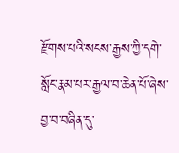རྫོགས་པའི་སངས་རྒྱས་ཀྱི་དགེ་སློང་རྣམ་པར་རྒྱལ་བ་ཆེན་པོ་ཞེས་བྱ་བ་བཞིན་དུ་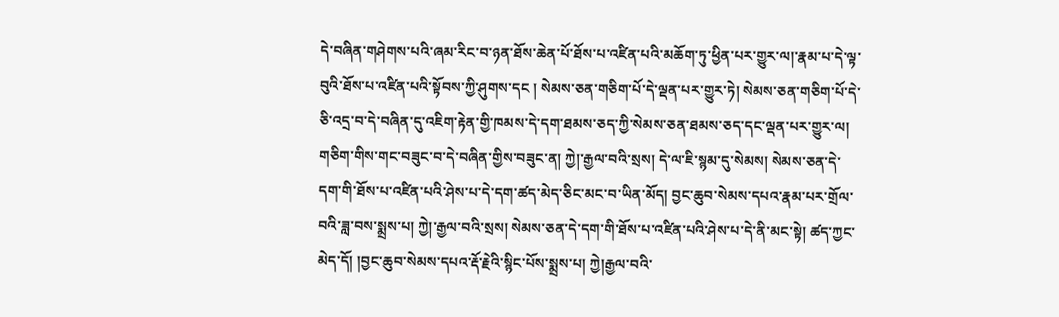དེ་བཞིན་གཤེགས་པའི་ཞམ་རིང་བ་ཉན་ཐོས་ཆེན་པོ་ཐོས་པ་འཛིན་པའི་མཆོག་ཏུ་ཕྱིན་པར་གྱུར་ལ།་རྣམ་པ་དེ་ལྟ་བུའི་ཐོས་པ་འཛིན་པའི་སྟོབས་ཀྱི་ཤུགས་དང ། སེམས་ཅན་གཅིག་པོ་དེ་ལྡན་པར་གྱུར་ཏེ། སེམས་ཅན་གཅིག་པོ་དེ་ཅི་འདྲ་བ་དེ་བཞིན་དུ་འཇིག་རྟེན་གྱི་ཁམས་དེ་དག་ཐམས་ཅད་ཀྱི་སེམས་ཅན་ཐམས་ཅད་དང་ལྡན་པར་གྱུར་ལ། གཅིག་གིས་གང་བཟུང་བ་དེ་བཞིན་གྱིས་བཟུང་ན། ཀྱེ།་རྒྱལ་བའི་སྲས། དེ་ལ་ཇི་སྙམ་དུ་སེམས། སེམས་ཅན་དེ་དག་གི་ཐོས་པ་འཛིན་པའི་ཤེས་པ་དེ་དག་ཚད་མེད་ཅིང་མང་བ་ཡིན་མོད། བྱང་ཆུབ་སེམས་དཔའ་རྣམ་པར་གྲོལ་བའི་ཟླ་བས་སྨྲས་པ། ཀྱེ།་རྒྱལ་བའི་སྲས། སེམས་ཅན་དེ་དག་གི་ཐོས་པ་འཛིན་པའི་ཤེས་པ་དེ་ནི་མང་སྟེ། ཚད་ཀྱང་མེད་དོ། །བྱང་ཆུབ་སེམས་དཔའ་རྡོ་རྗེའི་སྙིང་པོས་སྨྲས་པ། ཀྱེ།རྒྱལ་བའི་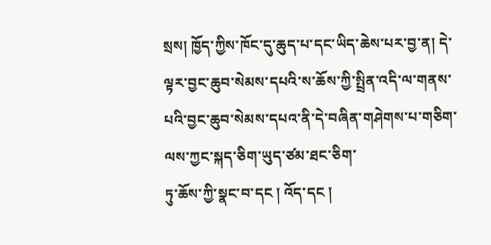སྲས། ཁྱོད་ཀྱིས་ཁོང་དུ་ཆུད་པ་དང་ཡིད་ཆེས་པར་བྱ་ན། དེ་ལྟར་བྱང་ཆུབ་སེམས་དཔའི་ས་ཆོས་ཀྱི་སྤྲིན་འདི་ལ་གནས་པའི་བྱང་ཆུབ་སེམས་དཔའ་ནི་དེ་བཞིན་གཤེགས་པ་གཅིག་ལས་ཀྱང་སྐད་ཅིག་ཡུད་ཙམ་ཐང་ཅིག་
ཏུ་ཆོས་ཀྱི་སྣང་བ་དང ། འོད་དང །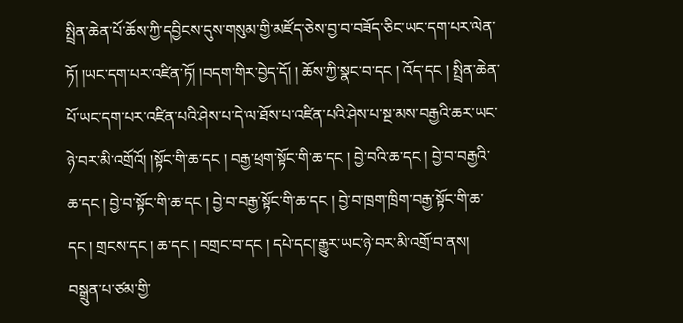སྤྲིན་ཆེན་པོ་ཆོས་ཀྱི་དབྱིངས་དུས་གསུམ་གྱི་མཛོད་ཅེས་བྱ་བ་བཟོད་ཅིང་ཡང་དག་པར་ལེན་ཏོ། །ཡང་དག་པར་འཛིན་ཏོ། །བདག་གིར་བྱེད་དོ། ། ཆོས་ཀྱི་སྣང་བ་དང ། འོད་དང ། སྤྲིན་ཆེན་པོ་ཡང་དག་པར་འཛིན་པའི་ཤེས་པ་དེ་ལ་ཐོས་པ་འཛིན་པའི་ཤེས་པ་སྔ་མས་བརྒྱའི་ཆར་ཡང་ཉེ་བར་མི་འགྲོའོ། །སྟོང་གི་ཆ་དང ། བརྒྱ་ཕྲག་སྟོང་གི་ཆ་དང ། བྱེ་བའི་ཆ་དང ། བྱེ་བ་བརྒྱའི་ཆ་དང ། བྱེ་བ་སྟོང་གི་ཆ་དང ། བྱེ་བ་བརྒྱ་སྟོང་གི་ཆ་དང ། བྱེ་བ་ཁྲག་ཁྲིག་བརྒྱ་སྟོང་གི་ཆ་དང ། གྲངས་དང ། ཆ་དང ། བགྲང་བ་དང ། དཔེ་དང།་རྒྱུར་ཡང་ཉེ་བར་མི་འགྲོ་བ་ནས། བསྒྲུན་པ་ཙམ་གྱི་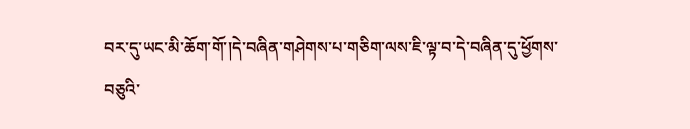བར་དུ་ཡང་མི་ཆོག་གོ་།དེ་བཞིན་གཤེགས་པ་གཅིག་ལས་ཇི་ལྟ་བ་དེ་བཞིན་དུ་ཕྱོགས་བཅུའི་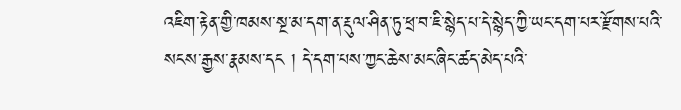འཇིག་རྟེན་གྱི་ཁམས་སྔ་མ་དག་ན་རྡུལ་ཤིན་ཏུ་ཕྲ་བ་ཇི་སྙེད་པ་དེ་སྙེད་ཀྱི་ཡང་དག་པར་རྫོགས་པའི་སངས་རྒྱས་རྣམས་དང ། དེ་དག་པས་ཀྱང་ཆེས་མང་ཞིང་ཚད་མེད་པའི་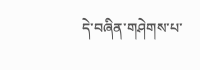དེ་བཞིན་གཤེགས་པ་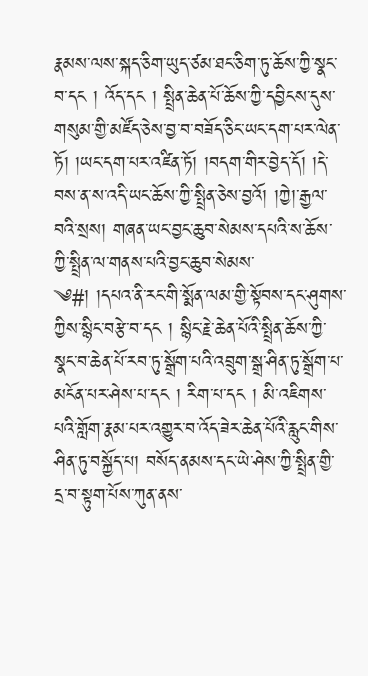རྣམས་ལས་སྐད་ཅིག་ཡུད་ཙམ་ཐང་ཅིག་ཏུ་ཆོས་ཀྱི་སྣང་བ་དང ། འོད་དང ། སྤྲིན་ཆེན་པོ་ཆོས་ཀྱི་དབྱིངས་དུས་གསུམ་གྱི་མཛོད་ཅེས་བྱ་བ་བཟོད་ཅིང་ཡང་དག་པར་ལེན་ཏོ། །ཡང་དག་པར་འཛིན་ཏོ། །བདག་གིར་བྱེད་དོ། །དེ་བས་ན་ས་འདི་ཡང་ཆོས་ཀྱི་སྤྲིན་ཅེས་བྱའོ། །ཀྱེ།་རྒྱལ་བའི་སྲས། གཞན་ཡང་བྱང་ཆུབ་སེམས་དཔའི་ས་ཆོས་ཀྱི་སྤྲིན་ལ་གནས་པའི་བྱང་ཆུབ་སེམས་
༄#། །དཔའ་ནི་རང་གི་སྨོན་ལམ་གྱི་སྟོབས་དང་ཤུགས་ཀྱིས་སྙིང་བརྩེ་བ་དང ། སྙིང་རྗེ་ཆེན་པོའི་སྤྲིན་ཆོས་ཀྱི་སྣང་བ་ཆེན་པོ་རབ་ཏུ་སྒྲོག་པའི་འབྲུག་སྒྲ་ཤིན་ཏུ་སྒྲོག་པ་མངོན་པར་ཤེས་པ་དང ། རིག་པ་དང ། མི་འཇིགས་པའི་གློག་རྣམ་པར་འགྱུར་བ་འོད་ཟེར་ཆེན་པོའི་རླུང་གིས་ཤིན་ཏུ་བསྐྱོད་པ། བསོད་ནམས་དང་ཡེ་ཤེས་ཀྱི་སྤྲིན་གྱི་དྲ་བ་སྟུག་པོས་ཀུན་ནས་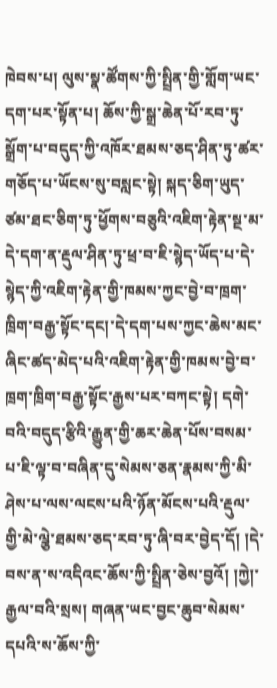ཁེབས་པ། ལུས་སྣ་ཚོགས་ཀྱི་སྤྲིན་གྱི་གློག་ཡང་དག་པར་སྟོན་པ། ཆོས་ཀྱི་སྒྲ་ཆེན་པོ་རབ་ཏུ་སྒྲོག་པ་བདུད་ཀྱི་འཁོར་ཐམས་ཅད་ཤིན་ཏུ་ཚར་གཅོད་པ་ཡོངས་སུ་བསླང་སྟེ། སྐད་ཅིག་ཡུད་ཙམ་ཐང་ཅིག་ཏུ་ཕྱོགས་བཅུའི་འཇིག་རྟེན་སྔ་མ་དེ་དག་ན་རྡུལ་ཤིན་ཏུ་ཕྲ་བ་ཇི་སྙེད་ཡོད་པ་དེ་སྙེད་ཀྱི་འཇིག་རྟེན་གྱི་ཁམས་ཀྱང་བྱེ་བ་ཁྲག་ཁྲིག་བརྒྱ་སྟོང་དང།་དེ་དག་པས་ཀྱང་ཆེས་མང་ཞིང་ཚད་མེད་པའི་འཇིག་རྟེན་གྱི་ཁམས་བྱེ་བ་ཁྲག་ཁྲིག་བརྒྱ་སྟོང་རྒྱས་པར་བཀང་སྟེ། དགེ་བའི་བདུད་རྩིའི་རྒྱུན་གྱི་ཆར་ཆེན་པོས་བསམ་པ་ཇི་ལྟ་བ་བཞིན་དུ་སེམས་ཅན་རྣམས་ཀྱི་མི་ཤེས་པ་ལས་ལངས་པའི་ཉོན་མོངས་པའི་རྡུལ་གྱི་མེ་ལྕེ་ཐམས་ཅད་རབ་ཏུ་ཞི་བར་བྱེད་དོ། །དེ་བས་ན་ས་འདིའང་ཆོས་ཀྱི་སྤྲིན་ཅེས་བྱའོ། །ཀྱེ།་རྒྱལ་བའི་སྲས། གཞན་ཡང་བྱང་ཆུབ་སེམས་དཔའི་ས་ཆོས་ཀྱི་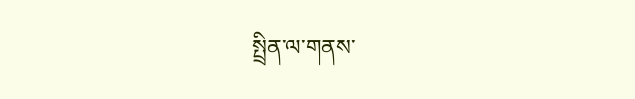སྤྲིན་ལ་གནས་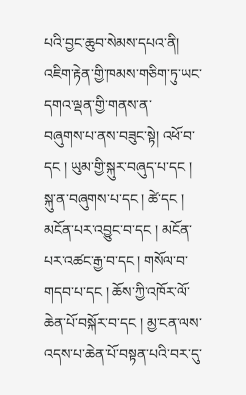པའི་བྱང་ཆུབ་སེམས་དཔའ་ནི། འཇིག་རྟེན་གྱི་ཁམས་གཅིག་ཏུ་ཡང་དགའ་ལྡན་གྱི་གནས་ན་
བཞུགས་པ་ནས་བཟུང་སྟེ། འཕོ་བ་དང ། ཡུམ་གྱི་སྐུར་བཞུད་པ་དང ། སྐུ་ན་བཞུགས་པ་དང ། ཚེ་དང ། མངོན་པར་འབྱུང་བ་དང ། མངོན་པར་འཚང་རྒྱ་བ་དང ། གསོལ་བ་གདབ་པ་དང ། ཆོས་ཀྱི་འཁོར་ལོ་ཆེན་པོ་བསྐོར་བ་དང ། མྱ་ངན་ལས་འདས་པ་ཆེན་པོ་བསྟན་པའི་བར་དུ་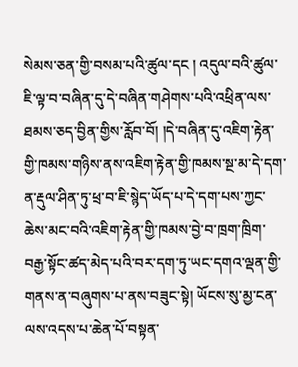སེམས་ཅན་གྱི་བསམ་པའི་ཚུལ་དང ། འདུལ་བའི་ཚུལ་ཇི་ལྟ་བ་བཞིན་དུ་དེ་བཞིན་གཤེགས་པའི་འཕྲིན་ལས་ཐམས་ཅད་བྱིན་གྱིས་རློབ་བོ། །དེ་བཞིན་དུ་འཇིག་རྟེན་གྱི་ཁམས་གཉིས་ནས་འཇིག་རྟེན་གྱི་ཁམས་སྔ་མ་དེ་དག་ན་རྡུལ་ཤིན་ཏུ་ཕྲ་བ་ཇི་སྙེད་ཡོད་པ་དེ་དག་པས་ཀྱང་ཆེས་མང་བའི་འཇིག་རྟེན་གྱི་ཁམས་བྱེ་བ་ཁྲག་ཁྲིག་བརྒྱ་སྟོང་ཚད་མེད་པའི་བར་དག་ཏུ་ཡང་དགའ་ལྡན་གྱི་གནས་ན་བཞུགས་པ་ནས་བཟུང་སྟེ། ཡོངས་སུ་མྱ་ངན་ལས་འདས་པ་ཆེན་པོ་བསྟན་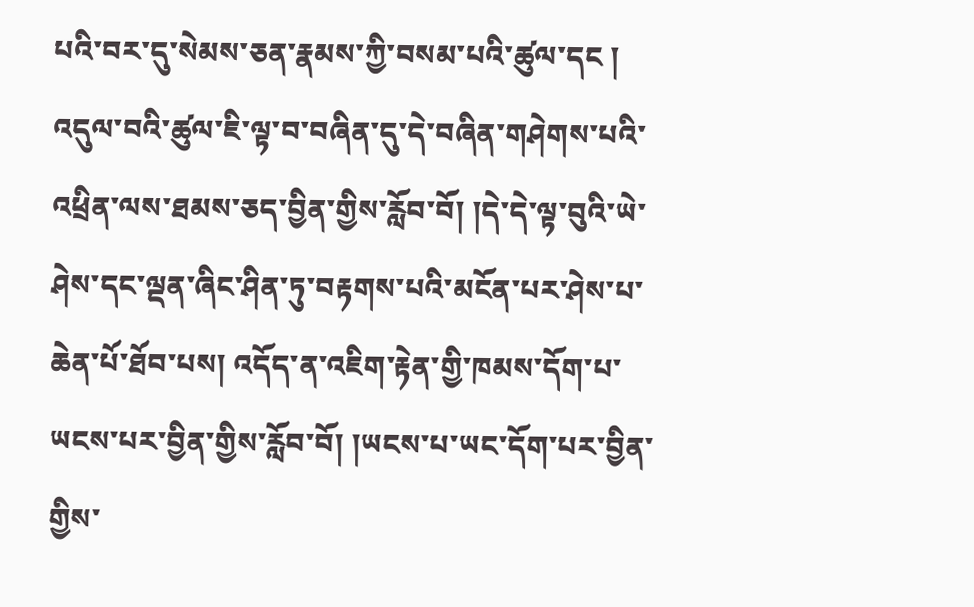པའི་བར་དུ་སེམས་ཅན་རྣམས་ཀྱི་བསམ་པའི་ཚུལ་དང ། འདུལ་བའི་ཚུལ་ཇི་ལྟ་བ་བཞིན་དུ་དེ་བཞིན་གཤེགས་པའི་འཕྲིན་ལས་ཐམས་ཅད་བྱིན་གྱིས་རློབ་བོ། །དེ་དེ་ལྟ་བུའི་ཡེ་ཤེས་དང་ལྡན་ཞིང་ཤིན་ཏུ་བརྟགས་པའི་མངོན་པར་ཤེས་པ་ཆེན་པོ་ཐོབ་པས། འདོད་ན་འཇིག་རྟེན་གྱི་ཁམས་དོག་པ་ཡངས་པར་བྱིན་གྱིས་རློབ་བོ། །ཡངས་པ་ཡང་དོག་པར་བྱིན་གྱིས་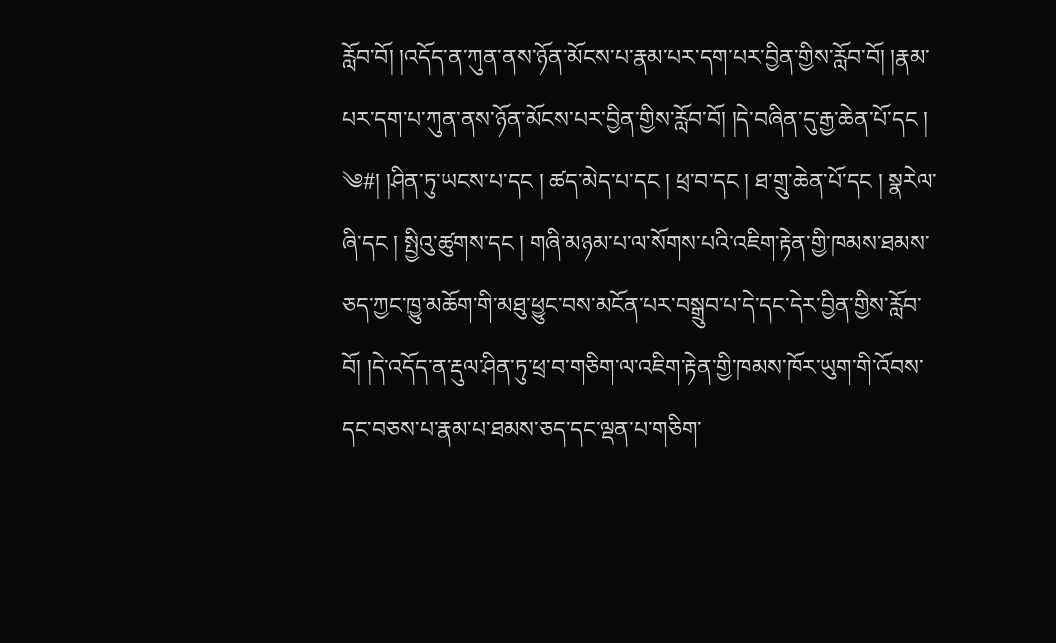རློབ་བོ། །འདོད་ན་ཀུན་ནས་ཉོན་མོངས་པ་རྣམ་པར་དག་པར་བྱིན་གྱིས་རློབ་བོ། །རྣམ་པར་དག་པ་ཀུན་ནས་ཉོན་མོངས་པར་བྱིན་གྱིས་རློབ་བོ། །དེ་བཞིན་དུ་རྒྱ་ཆེན་པོ་དང །
༄#། །ཤིན་ཏུ་ཡངས་པ་དང ། ཚད་མེད་པ་དང ། ཕྲ་བ་དང ། ཐ་གྲུ་ཆེན་པོ་དང ། སྣརེལ་ཞི་དང ། སྤྱིའུ་ཚུགས་དང ། གཞི་མཉམ་པ་ལ་སོགས་པའི་འཇིག་རྟེན་གྱི་ཁམས་ཐམས་ཅད་ཀྱང་ཁྱུ་མཆོག་གི་མཐུ་ཕྱུང་བས་མངོན་པར་བསྒྲུབ་པ་དེ་དང་དེར་བྱིན་གྱིས་རློབ་བོ། །དེ་འདོད་ན་རྡུལ་ཤིན་ཏུ་ཕྲ་བ་གཅིག་ལ་འཇིག་རྟེན་གྱི་ཁམས་ཁོར་ཡུག་གི་འོབས་དང་བཅས་པ་རྣམ་པ་ཐམས་ཅད་དང་ལྡན་པ་གཅིག་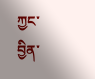ཀྱང་བྱིན་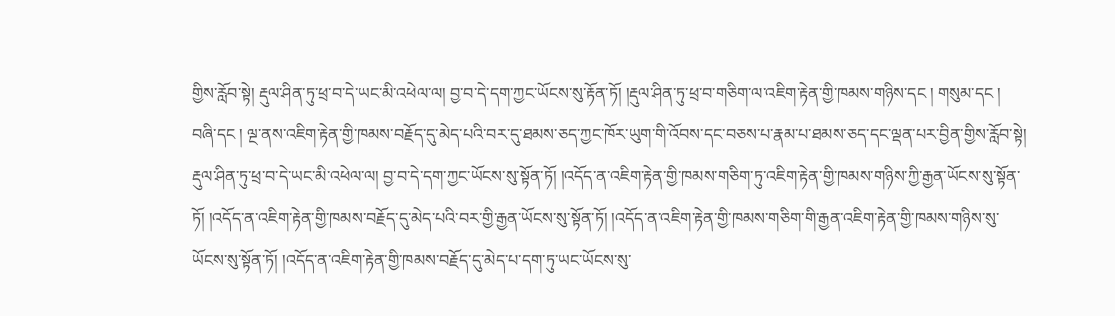གྱིས་རློབ་སྟེ། རྡུལ་ཤིན་ཏུ་ཕྲ་བ་དེ་ཡང་མི་འཕེལ་ལ། བྱ་བ་དེ་དག་ཀྱང་ཡོངས་སུ་རྟོན་ཏོ། །རྡུལ་ཤིན་ཏུ་ཕྲ་བ་གཅིག་ལ་འཇིག་རྟེན་གྱི་ཁམས་གཉིས་དང ། གསུམ་དང ། བཞི་དང ། ལྔ་ནས་འཇིག་རྟེན་གྱི་ཁམས་བརྗོད་དུ་མེད་པའི་བར་དུ་ཐམས་ཅད་ཀྱང་ཁོར་ཡུག་གི་འོབས་དང་བཅས་པ་རྣམ་པ་ཐམས་ཅད་དང་ལྡན་པར་བྱིན་གྱིས་རློབ་སྟེ། རྡུལ་ཤིན་ཏུ་ཕྲ་བ་དེ་ཡང་མི་འཕེལ་ལ། བྱ་བ་དེ་དག་ཀྱང་ཡོངས་སུ་སྟོན་ཏོ། །འདོད་ན་འཇིག་རྟེན་གྱི་ཁམས་གཅིག་ཏུ་འཇིག་རྟེན་གྱི་ཁམས་གཉིས་ཀྱི་རྒྱན་ཡོངས་སུ་སྟོན་ཏོ། །འདོད་ན་འཇིག་རྟེན་གྱི་ཁམས་བརྗོད་དུ་མེད་པའི་བར་གྱི་རྒྱན་ཡོངས་སུ་སྟོན་ཏོ། །འདོད་ན་འཇིག་རྟེན་གྱི་ཁམས་གཅིག་གི་རྒྱན་འཇིག་རྟེན་གྱི་ཁམས་གཉིས་སུ་ཡོངས་སུ་སྟོན་ཏོ། །འདོད་ན་འཇིག་རྟེན་གྱི་ཁམས་བརྗོད་དུ་མེད་པ་དག་ཏུ་ཡང་ཡོངས་སུ་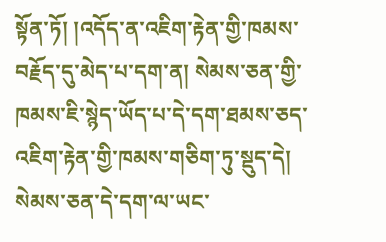སྟོན་ཏོ། །འདོད་ན་འཇིག་རྟེན་གྱི་ཁམས་
བརྗོད་དུ་མེད་པ་དག་ན། སེམས་ཅན་གྱི་ཁམས་ཇི་སྙེད་ཡོད་པ་དེ་དག་ཐམས་ཅད་འཇིག་རྟེན་གྱི་ཁམས་གཅིག་ཏུ་སྡུད་དེ། སེམས་ཅན་དེ་དག་ལ་ཡང་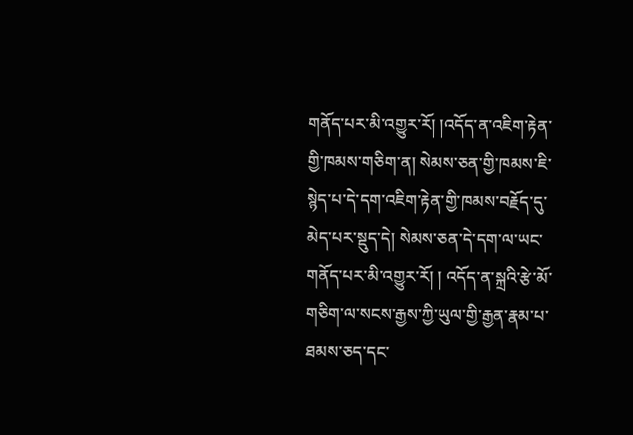གནོད་པར་མི་འགྱུར་རོ། །འདོད་ན་འཇིག་རྟེན་གྱི་ཁམས་གཅིག་ན། སེམས་ཅན་གྱི་ཁམས་ཇི་སྙེད་པ་དེ་དག་འཇིག་རྟེན་གྱི་ཁམས་བརྗོད་དུ་མེད་པར་སྡུད་དེ། སེམས་ཅན་དེ་དག་ལ་ཡང་གནོད་པར་མི་འགྱུར་རོ། ། འདོད་ན་སྐྲའི་རྩེ་མོ་གཅིག་ལ་སངས་རྒྱས་ཀྱི་ཡུལ་གྱི་རྒྱན་རྣམ་པ་ཐམས་ཅད་དང་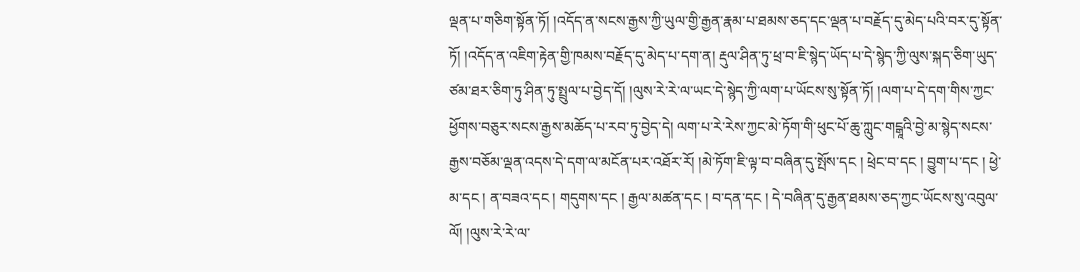ལྡན་པ་གཅིག་སྟོན་ཏོ། །འདོད་ན་སངས་རྒྱས་ཀྱི་ཡུལ་གྱི་རྒྱན་རྣམ་པ་ཐམས་ཅད་དང་ལྡན་པ་བརྗོད་དུ་མེད་པའི་བར་དུ་སྟོན་ཏོ། །འདོད་ན་འཇིག་རྟེན་གྱི་ཁམས་བརྗོད་དུ་མེད་པ་དག་ན། རྡུལ་ཤིན་ཏུ་ཕྲ་བ་ཇི་སྙེད་ཡོད་པ་དེ་སྙེད་ཀྱི་ལུས་སྐད་ཅིག་ཡུད་ཙམ་ཐར་ཅིག་ཏུ་ཤིན་ཏུ་སྤྲུལ་པ་བྱེད་དོ། །ལུས་རེ་རེ་ལ་ཡང་དེ་སྙེད་ཀྱི་ལག་པ་ཡོངས་སུ་སྟོན་ཏོ། །ལག་པ་དེ་དག་གིས་ཀྱང་ཕྱོགས་བཅུར་སངས་རྒྱས་མཆོད་པ་རབ་ཏུ་བྱེད་དེ། ལག་པ་རེ་རེས་ཀྱང་མེ་ཏོག་གི་ཕུང་པོ་ཆུ་ཀླུང་གངྒཱའི་བྱེ་མ་སྙེད་སངས་རྒྱས་བཅོམ་ལྡན་འདས་དེ་དག་ལ་མངོན་པར་འཐོར་རོ། །མེ་ཏོག་ཇི་ལྟ་བ་བཞིན་དུ་སྤོས་དང ། ཕྲེང་བ་དང ། བྱུག་པ་དང ། ཕྱེ་མ་དང ། ན་བཟའ་དང ། གདུགས་དང ། རྒྱལ་མཚན་དང ། བ་དན་དང ། དེ་བཞིན་དུ་རྒྱན་ཐམས་ཅད་ཀྱང་ཡོངས་སུ་འབུལ་ལོ། །ལུས་རེ་རེ་ལ་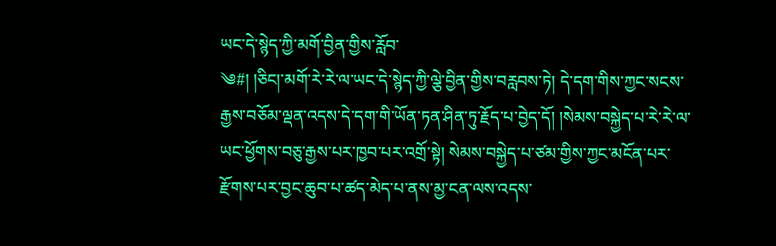ཡང་དེ་སྙེད་ཀྱི་མགོ་བྱིན་གྱིས་རློབ་
༄#། །ཅིང།་མགོ་རེ་རེ་ལ་ཡང་དེ་སྙེད་ཀྱི་ལྕེ་བྱིན་གྱིས་བརླབས་ཏེ། དེ་དག་གིས་ཀྱང་སངས་རྒྱས་བཅོམ་ལྡན་འདས་དེ་དག་གི་ཡོན་ཏན་ཤིན་ཏུ་རྗོད་པ་བྱེད་དོ། །སེམས་བསྐྱེད་པ་རེ་རེ་ལ་ཡང་ཕྱོགས་བཅུ་རྒྱས་པར་ཁྱབ་པར་འགྲོ་སྟེ། སེམས་བསྐྱེད་པ་ཙམ་གྱིས་ཀྱང་མངོན་པར་རྫོགས་པར་བྱང་ཆུབ་པ་ཚད་མེད་པ་ནས་མྱ་ངན་ལས་འདས་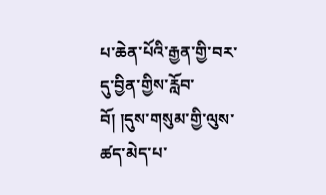པ་ཆེན་པོའི་རྒྱན་གྱི་བར་དུ་བྱིན་གྱིས་རློབ་བོ། །དུས་གསུམ་གྱི་ལུས་ཚད་མེད་པ་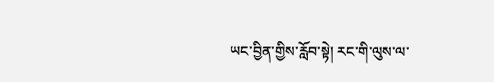ཡང་བྱིན་གྱིས་རློབ་སྟེ། རང་གི་ལུས་ལ་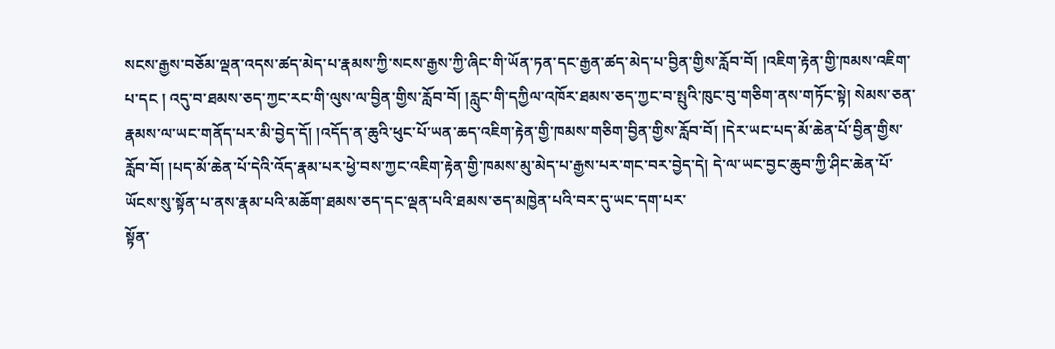སངས་རྒྱས་བཅོམ་ལྡན་འདས་ཚད་མེད་པ་རྣམས་ཀྱི་སངས་རྒྱས་ཀྱི་ཞིང་གི་ཡོན་ཏན་དང་རྒྱན་ཚད་མེད་པ་བྱིན་གྱིས་རློབ་བོ། །འཇིག་རྟེན་གྱི་ཁམས་འཇིག་པ་དང ། འདུ་བ་ཐམས་ཅད་ཀྱང་རང་གི་ལུས་ལ་བྱིན་གྱིས་རློབ་བོ། །རླུང་གི་དཀྱིལ་འཁོར་ཐམས་ཅད་ཀྱང་བ་སྤུའི་ཁུང་བུ་གཅིག་ནས་གཏོང་སྟེ། སེམས་ཅན་རྣམས་ལ་ཡང་གནོད་པར་མི་བྱེད་དོ། །འདོད་ན་ཆུའི་ཕུང་པོ་ཡན་ཆད་འཇིག་རྟེན་གྱི་ཁམས་གཅིག་བྱིན་གྱིས་རློབ་བོ། །དེར་ཡང་པད་མོ་ཆེན་པོ་བྱིན་གྱིས་རློབ་བོ། །པད་མོ་ཆེན་པོ་དེའི་འོད་རྣམ་པར་ཕྱེ་བས་ཀྱང་འཇིག་རྟེན་གྱི་ཁམས་མུ་མེད་པ་རྒྱས་པར་གང་བར་བྱེད་དེ། དེ་ལ་ཡང་བྱང་ཆུབ་ཀྱི་ཤིང་ཆེན་པོ་ཡོངས་སུ་སྟོན་པ་ནས་རྣམ་པའི་མཆོག་ཐམས་ཅད་དང་ལྡན་པའི་ཐམས་ཅད་མཁྱེན་པའི་བར་དུ་ཡང་དག་པར་
སྟོན་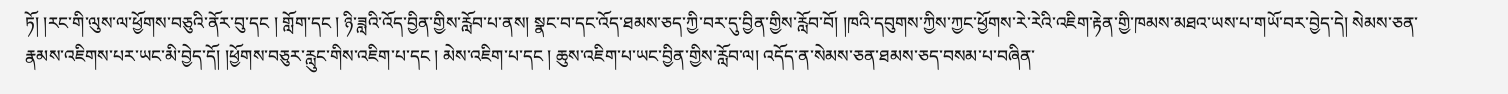ཏོ། །རང་གི་ལུས་ལ་ཕྱོགས་བཅུའི་ནོར་བུ་དང ། གློག་དང ། ཉི་ཟླའི་འོད་བྱིན་གྱིས་རློབ་པ་ནས། སྣང་བ་དང་འོད་ཐམས་ཅད་ཀྱི་བར་དུ་བྱིན་གྱིས་རློབ་བོ། །ཁའི་དབུགས་ཀྱིས་ཀྱང་ཕྱོགས་རེ་རེའི་འཇིག་རྟེན་གྱི་ཁམས་མཐའ་ཡས་པ་གཡོ་བར་བྱེད་དེ། སེམས་ཅན་རྣམས་འཇིགས་པར་ཡང་མི་བྱེད་དོ། །ཕྱོགས་བཅུར་རླུང་གིས་འཇིག་པ་དང ། མེས་འཇིག་པ་དང ། ཆུས་འཇིག་པ་ཡང་བྱིན་གྱིས་རློབ་ལ། འདོད་ན་སེམས་ཅན་ཐམས་ཅད་བསམ་པ་བཞིན་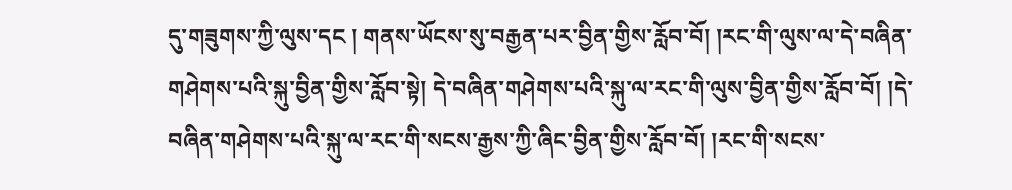དུ་གཟུགས་ཀྱི་ལུས་དང ། གནས་ཡོངས་སུ་བརྒྱན་པར་བྱིན་གྱིས་རློབ་བོ། །རང་གི་ལུས་ལ་དེ་བཞིན་གཤེགས་པའི་སྐུ་བྱིན་གྱིས་རློབ་སྟེ། དེ་བཞིན་གཤེགས་པའི་སྐུ་ལ་རང་གི་ལུས་བྱིན་གྱིས་རློབ་བོ། །དེ་བཞིན་གཤེགས་པའི་སྐུ་ལ་རང་གི་སངས་རྒྱས་ཀྱི་ཞིང་བྱིན་གྱིས་རློབ་བོ། །རང་གི་སངས་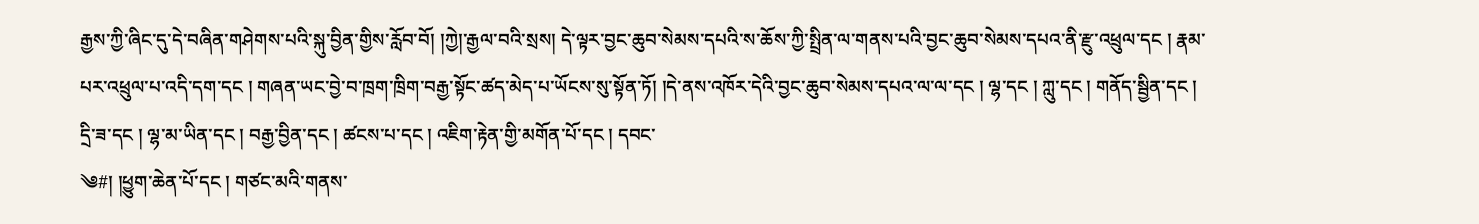རྒྱས་ཀྱི་ཞིང་དུ་དེ་བཞིན་གཤེགས་པའི་སྐུ་བྱིན་གྱིས་རློབ་བོ། །ཀྱེ།་རྒྱལ་བའི་སྲས། དེ་ལྟར་བྱང་ཆུབ་སེམས་དཔའི་ས་ཆོས་ཀྱི་སྤྲིན་ལ་གནས་པའི་བྱང་ཆུབ་སེམས་དཔའ་ནི་རྫུ་འཕྲུལ་དང ། རྣམ་པར་འཕྲུལ་པ་འདི་དག་དང ། གཞན་ཡང་བྱེ་བ་ཁྲག་ཁྲིག་བརྒྱ་སྟོང་ཚད་མེད་པ་ཡོངས་སུ་སྟོན་ཏོ། །དེ་ནས་འཁོར་དེའི་བྱང་ཆུབ་སེམས་དཔའ་ལ་ལ་དང ། ལྷ་དང ། ཀླུ་དང ། གནོད་སྦྱིན་དང ། དྲི་ཟ་དང ། ལྷ་མ་ཡིན་དང ། བརྒྱ་བྱིན་དང ། ཚངས་པ་དང ། འཇིག་རྟེན་གྱི་མགོན་པོ་དང ། དབང་
༄#། །ཕྱུག་ཆེན་པོ་དང ། གཙང་མའི་གནས་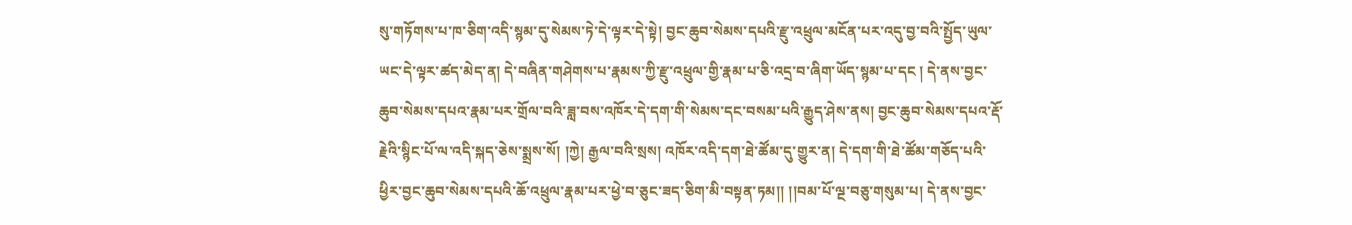སུ་གཏོགས་པ་ཁ་ཅིག་འདི་སྙམ་དུ་སེམས་ཏེ་དེ་ལྟར་དེ་སྟེ། བྱང་ཆུབ་སེམས་དཔའི་རྫུ་འཕྲུལ་མངོན་པར་འདུ་བྱ་བའི་སྤྱོད་ཡུལ་ཡང་དེ་ལྟར་ཚད་མེད་ན། དེ་བཞིན་གཤེགས་པ་རྣམས་ཀྱི་རྫུ་འཕྲུལ་གྱི་རྣམ་པ་ཅི་འདྲ་བ་ཞིག་ཡོད་སྙམ་པ་དང ། དེ་ནས་བྱང་ཆུབ་སེམས་དཔའ་རྣམ་པར་གྲོལ་བའི་ཟླ་བས་འཁོར་དེ་དག་གི་སེམས་དང་བསམ་པའི་རྒྱུད་ཤེས་ནས། བྱང་ཆུབ་སེམས་དཔའ་རྡོ་རྗེའི་སྙིང་པོ་ལ་འདི་སྐད་ཅེས་སྨྲས་སོ། །ཀྱེ། རྒྱལ་བའི་སྲས། འཁོར་འདི་དག་ཐེ་ཚོམ་དུ་གྱུར་ན། དེ་དག་གི་ཐེ་ཚོམ་གཅོད་པའི་ཕྱིར་བྱང་ཆུབ་སེམས་དཔའི་ཆོ་འཕྲུལ་རྣམ་པར་ཕྱེ་བ་ཅུང་ཟད་ཅིག་མི་བསྟན་ཏམ།། །།བམ་པོ་ལྔ་བཅུ་གསུམ་པ། དེ་ནས་བྱང་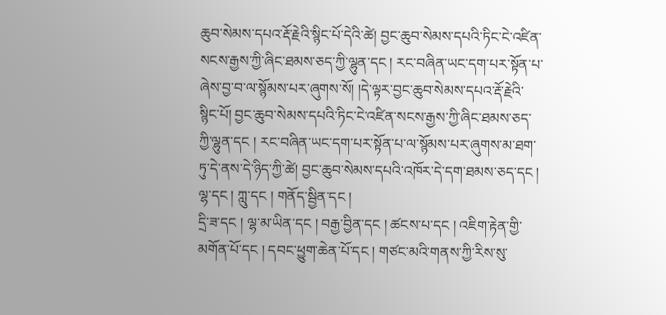ཆུབ་སེམས་དཔའ་རྡོ་རྗེའི་སྙིང་པོ་དེའི་ཚེ། བྱང་ཆུབ་སེམས་དཔའི་ཏིང་ངེ་འཛིན་སངས་རྒྱས་ཀྱི་ཞིང་ཐམས་ཅད་ཀྱི་ལྷུན་དང ། རང་བཞིན་ཡང་དག་པར་སྟོན་པ་ཞེས་བྱ་བ་ལ་སྙོམས་པར་ཞུགས་སོ། །དེ་ལྟར་བྱང་ཆུབ་སེམས་དཔའ་རྡོ་རྗེའི་སྙིང་པོ། བྱང་ཆུབ་སེམས་དཔའི་ཏིང་ངེ་འཛིན་སངས་རྒྱས་ཀྱི་ཞིང་ཐམས་ཅད་ཀྱི་ལྷུན་དང ། རང་བཞིན་ཡང་དག་པར་སྟོན་པ་ལ་སྙོམས་པར་ཞུགས་མ་ཐག་ཏུ་དེ་ནས་དེ་ཉིད་ཀྱི་ཚེ། བྱང་ཆུབ་སེམས་དཔའི་འཁོར་དེ་དག་ཐམས་ཅད་དང ། ལྷ་དང ། ཀླུ་དང ། གནོད་སྦྱིན་དང །
དྲི་ཟ་དང ། ལྷ་མ་ཡིན་དང ། བརྒྱ་བྱིན་དང ། ཚངས་པ་དང ། འཇིག་རྟེན་གྱི་མགོན་པོ་དང ། དབང་ཕྱུག་ཆེན་པོ་དང ། གཙང་མའི་གནས་ཀྱི་རིས་སུ་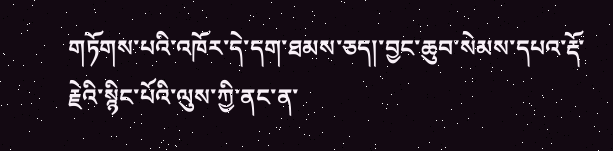གཏོགས་པའི་འཁོར་དེ་དག་ཐམས་ཅད།་བྱང་ཆུབ་སེམས་དཔའ་རྡོ་རྗེའི་སྙིང་པོའི་ལུས་ཀྱི་ནང་ན་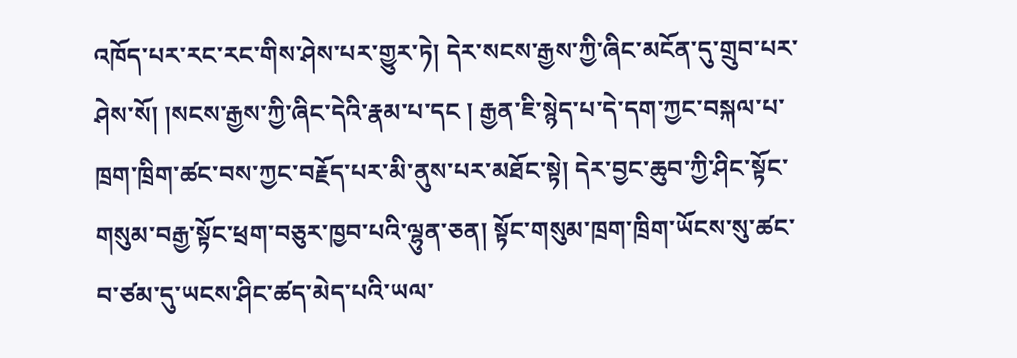འཁོད་པར་རང་རང་གིས་ཤེས་པར་གྱུར་ཏེ། དེར་སངས་རྒྱས་ཀྱི་ཞིང་མངོན་དུ་གྲུབ་པར་ཤེས་སོ། །སངས་རྒྱས་ཀྱི་ཞིང་དེའི་རྣམ་པ་དང ། རྒྱན་ཇི་སྙེད་པ་དེ་དག་ཀྱང་བསྐལ་པ་ཁྲག་ཁྲིག་ཚང་བས་ཀྱང་བརྗོད་པར་མི་ནུས་པར་མཐོང་སྟེ། དེར་བྱང་ཆུབ་ཀྱི་ཤིང་སྟོང་གསུམ་བརྒྱ་སྟོང་ཕྲག་བཅུར་ཁྱབ་པའི་ལྷུན་ཅན། སྟོང་གསུམ་ཁྲག་ཁྲིག་ཡོངས་སུ་ཚང་བ་ཙམ་དུ་ཡངས་ཤིང་ཚད་མེད་པའི་ཡལ་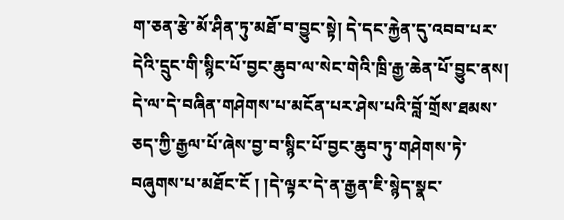ག་ཅན་རྩེ་མོ་ཤིན་ཏུ་མཐོ་བ་བྱུང་སྟེ། དེ་དང་རྐྱེན་དུ་འབབ་པར་དེའི་དྲུང་གི་སྙིང་པོ་བྱང་ཆུབ་ལ་སེང་གེའི་ཁྲི་རྒྱ་ཆེན་པོ་བྱུང་ནས། དེ་ལ་དེ་བཞིན་གཤེགས་པ་མངོན་པར་ཤེས་པའི་བློ་གྲོས་ཐམས་ཅད་ཀྱི་རྒྱལ་པོ་ཞེས་བྱ་བ་སྙིང་པོ་བྱང་ཆུབ་ཏུ་གཤེགས་ཏེ་བཞུགས་པ་མཐོང་ངོ ། །དེ་ལྟར་དེ་ན་རྒྱན་ཇི་སྙེད་སྣང་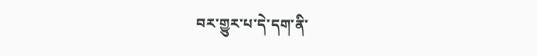བར་གྱུར་པ་དེ་དག་ནི་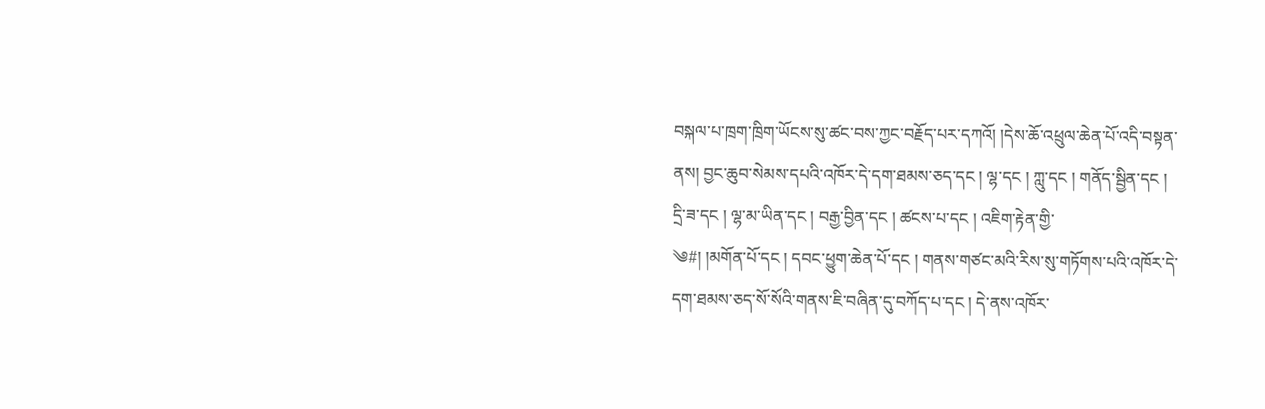བསྐལ་པ་ཁྲག་ཁྲིག་ཡོངས་སུ་ཚང་བས་ཀྱང་བརྗོད་པར་དཀའོ། །དེས་ཆོ་འཕྲུལ་ཆེན་པོ་འདི་བསྟན་ནས། བྱང་ཆུབ་སེམས་དཔའི་འཁོར་དེ་དག་ཐམས་ཅད་དང ། ལྷ་དང ། ཀླུ་དང ། གནོད་སྦྱིན་དང ། དྲི་ཟ་དང ། ལྷ་མ་ཡིན་དང ། བརྒྱ་བྱིན་དང ། ཚངས་པ་དང ། འཇིག་རྟེན་གྱི་
༄#། །མགོན་པོ་དང ། དབང་ཕྱུག་ཆེན་པོ་དང ། གནས་གཙང་མའི་རིས་སུ་གཏོགས་པའི་འཁོར་དེ་དག་ཐམས་ཅད་སོ་སོའི་གནས་ཇི་བཞིན་དུ་བཀོད་པ་དང ། དེ་ནས་འཁོར་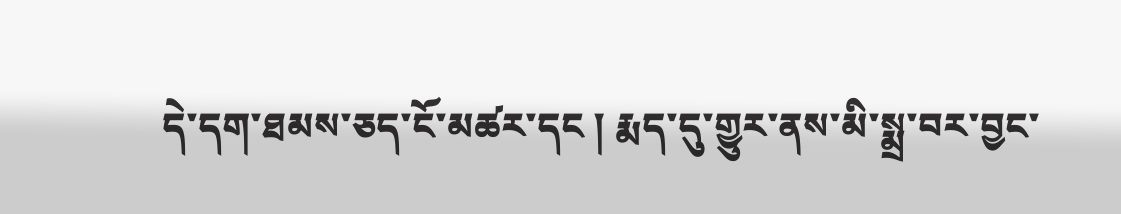དེ་དག་ཐམས་ཅད་ངོ་མཚར་དང ། རྨད་དུ་གྱུར་ནས་མི་སྨྲ་བར་བྱང་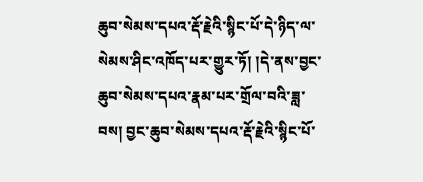ཆུབ་སེམས་དཔའ་རྡོ་རྗེའི་སྙིང་པོ་དེ་ཉིད་ལ་སེམས་ཤིང་འཁོད་པར་གྱུར་ཏོ། །དེ་ནས་བྱང་ཆུབ་སེམས་དཔའ་རྣམ་པར་གྲོལ་བའི་ཟླ་བས། བྱང་ཆུབ་སེམས་དཔའ་རྡོ་རྗེའི་སྙིང་པོ་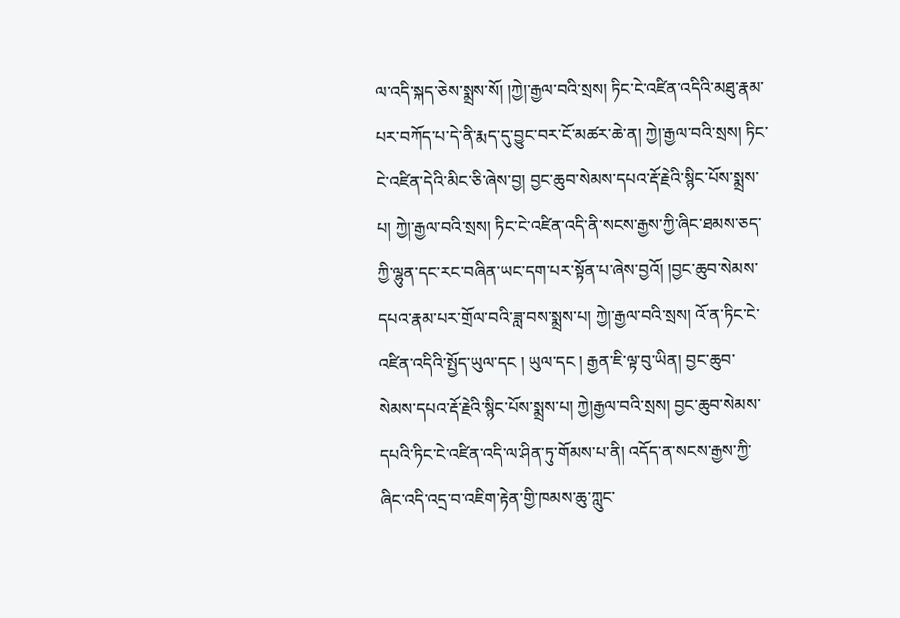ལ་འདི་སྐད་ཅེས་སྨྲས་སོ། །ཀྱེ།་རྒྱལ་བའི་སྲས། ཏིང་ངེ་འཛིན་འདིའི་མཐུ་རྣམ་པར་བཀོད་པ་དེ་ནི་རྨད་དུ་བྱུང་བར་ངོ་མཚར་ཆེ་ན། ཀྱེ།་རྒྱལ་བའི་སྲས། ཏིང་ངེ་འཛིན་དེའི་མིང་ཅི་ཞེས་བྱ། བྱང་ཆུབ་སེམས་དཔའ་རྡོ་རྗེའི་སྙིང་པོས་སྨྲས་པ། ཀྱེ།་རྒྱལ་བའི་སྲས། ཏིང་ངེ་འཛིན་འདི་ནི་སངས་རྒྱས་ཀྱི་ཞིང་ཐམས་ཅད་ཀྱི་ལྷུན་དང་རང་བཞིན་ཡང་དག་པར་སྟོན་པ་ཞེས་བྱའོ། །བྱང་ཆུབ་སེམས་དཔའ་རྣམ་པར་གྲོལ་བའི་ཟླ་བས་སྨྲས་པ། ཀྱེ།་རྒྱལ་བའི་སྲས། འོ་ན་ཏིང་ངེ་འཛིན་འདིའི་སྤྱོད་ཡུལ་དང ། ཡུལ་དང ། རྒྱན་ཇི་ལྟ་བུ་ཡིན། བྱང་ཆུབ་སེམས་དཔའ་རྡོ་རྗེའི་སྙིང་པོས་སྨྲས་པ། ཀྱེ།རྒྱལ་བའི་སྲས། བྱང་ཆུབ་སེམས་དཔའི་ཏིང་ངེ་འཛིན་འདི་ལ་ཤིན་ཏུ་གོམས་པ་ནི། འདོད་ན་སངས་རྒྱས་ཀྱི་ཞིང་འདི་འདྲ་བ་འཇིག་རྟེན་གྱི་ཁམས་ཆུ་ཀླུང་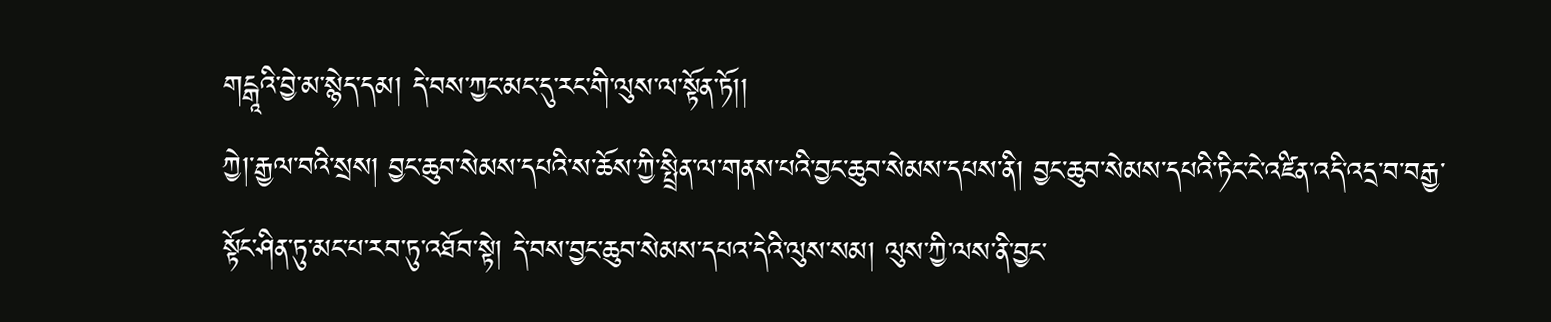གངྒཱའི་བྱེ་མ་སྙེད་དམ། དེ་བས་ཀྱང་མང་དུ་རང་གི་ལུས་ལ་སྟོན་ཏོ།།
ཀྱེ།་རྒྱལ་བའི་སྲས། བྱང་ཆུབ་སེམས་དཔའི་ས་ཆོས་ཀྱི་སྤྲིན་ལ་གནས་པའི་བྱང་ཆུབ་སེམས་དཔས་ནི། བྱང་ཆུབ་སེམས་དཔའི་ཏིང་ངེ་འཛིན་འདི་འདྲ་བ་བརྒྱ་སྟོང་ཤིན་ཏུ་མང་པ་རབ་ཏུ་འཐོབ་སྟེ། དེ་བས་བྱང་ཆུབ་སེམས་དཔའ་དེའི་ལུས་སམ། ལུས་ཀྱི་ལས་ནི་བྱང་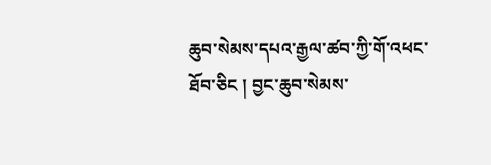ཆུབ་སེམས་དཔའ་རྒྱལ་ཚབ་ཀྱི་གོ་འཕང་ཐོབ་ཅིང ། བྱང་ཆུབ་སེམས་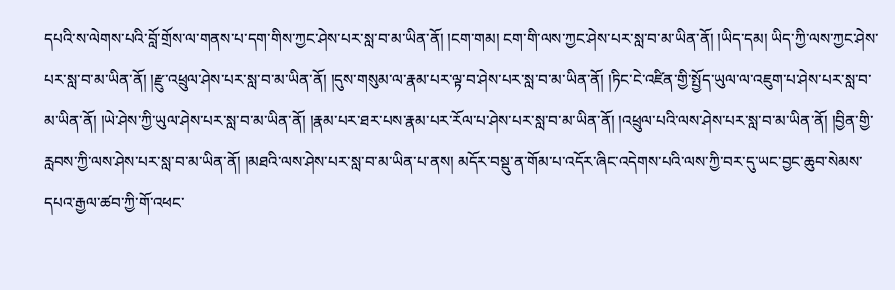དཔའི་ས་ལེགས་པའི་བློ་གྲོས་ལ་གནས་པ་དག་གིས་ཀྱང་ཤེས་པར་སླ་བ་མ་ཡིན་ནོ། །ངག་གམ། ངག་གི་ལས་ཀྱང་ཤེས་པར་སླ་བ་མ་ཡིན་ནོ། །ཡིད་དམ། ཡིད་ཀྱི་ལས་ཀྱང་ཤེས་པར་སླ་བ་མ་ཡིན་ནོ། །རྫུ་འཕྲུལ་ཤེས་པར་སླ་བ་མ་ཡིན་ནོ། །དུས་གསུམ་ལ་རྣམ་པར་ལྟ་བ་ཤེས་པར་སླ་བ་མ་ཡིན་ནོ། །ཏིང་ངེ་འཛིན་གྱི་སྤྱོད་ཡུལ་ལ་འཇུག་པ་ཤེས་པར་སླ་བ་མ་ཡིན་ནོ། །ཡེ་ཤེས་ཀྱི་ཡུལ་ཤེས་པར་སླ་བ་མ་ཡིན་ནོ། །རྣམ་པར་ཐར་པས་རྣམ་པར་རོལ་པ་ཤེས་པར་སླ་བ་མ་ཡིན་ནོ། །འཕྲུལ་པའི་ལས་ཤེས་པར་སླ་བ་མ་ཡིན་ནོ། །བྱིན་གྱི་རླབས་ཀྱི་ལས་ཤེས་པར་སླ་བ་མ་ཡིན་ནོ། །མཐའི་ལས་ཤེས་པར་སླ་བ་མ་ཡིན་པ་ནས། མདོར་བསྡུ་ན་གོམ་པ་འདོར་ཞིང་འདེགས་པའི་ལས་ཀྱི་བར་དུ་ཡང་བྱང་ཆུབ་སེམས་དཔའ་རྒྱལ་ཚབ་ཀྱི་གོ་འཕང་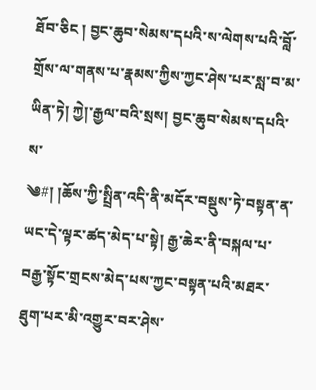ཐོབ་ཅིང ། བྱང་ཆུབ་སེམས་དཔའི་ས་ལེགས་པའི་བློ་གྲོས་ལ་གནས་པ་རྣམས་ཀྱིས་ཀྱང་ཤེས་པར་སླ་བ་མ་ཡིན་ཏེ། ཀྱེ།་རྒྱལ་བའི་སྲས། བྱང་ཆུབ་སེམས་དཔའི་ས་
༄#། །ཆོས་ཀྱི་སྤྲིན་འདི་ནི་མདོར་བསྡུས་ཏེ་བསྟན་ན་ཡང་དེ་ལྟར་ཚད་མེད་པ་སྟེ། རྒྱ་ཆེར་ནི་བསྐལ་པ་བརྒྱ་སྟོང་གྲངས་མེད་པས་ཀྱང་བསྟན་པའི་མཐར་ཐུག་པར་མི་འགྱུར་བར་ཤེས་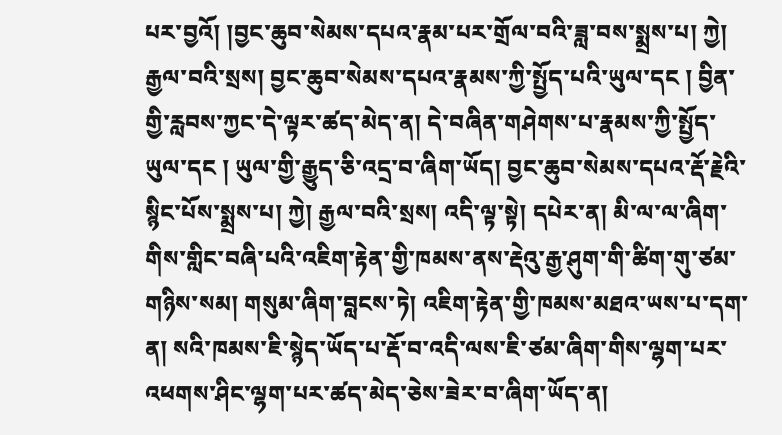པར་བྱའོ། །བྱང་ཆུབ་སེམས་དཔའ་རྣམ་པར་གྲོལ་བའི་ཟླ་བས་སྨྲས་པ། ཀྱེ། རྒྱལ་བའི་སྲས། བྱང་ཆུབ་སེམས་དཔའ་རྣམས་ཀྱི་སྤྱོད་པའི་ཡུལ་དང ། བྱིན་གྱི་རླབས་ཀྱང་དེ་ལྟར་ཚད་མེད་ན། དེ་བཞིན་གཤེགས་པ་རྣམས་ཀྱི་སྤྱོད་ཡུལ་དང ། ཡུལ་གྱི་རྒྱུད་ཅི་འདྲ་བ་ཞིག་ཡོད། བྱང་ཆུབ་སེམས་དཔའ་རྡོ་རྗེའི་སྙིང་པོས་སྨྲས་པ། ཀྱེ། རྒྱལ་བའི་སྲས། འདི་ལྟ་སྟེ། དཔེར་ན། མི་ལ་ལ་ཞིག་གིས་གླིང་བཞི་པའི་འཇིག་རྟེན་གྱི་ཁམས་ནས་རྡེའུ་རྒྱ་ཤུག་གི་ཚིག་གུ་ཙམ་གཉིས་སམ། གསུམ་ཞིག་བླངས་ཏེ། འཇིག་རྟེན་གྱི་ཁམས་མཐའ་ཡས་པ་དག་ན། སའི་ཁམས་ཇི་སྙེད་ཡོད་པ་རྡོ་བ་འདི་ལས་ཇི་ཙམ་ཞིག་གིས་ལྷག་པར་འཕགས་ཤིང་ལྷག་པར་ཚད་མེད་ཅེས་ཟེར་བ་ཞིག་ཡོད་ན།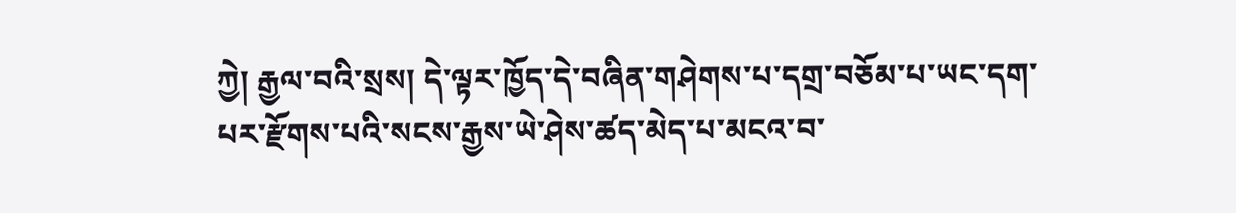ཀྱེ། རྒྱལ་བའི་སྲས། དེ་ལྟར་ཁྱོད་དེ་བཞིན་གཤེགས་པ་དགྲ་བཅོམ་པ་ཡང་དག་པར་རྫོགས་པའི་སངས་རྒྱས་ཡེ་ཤེས་ཚད་མེད་པ་མངའ་བ་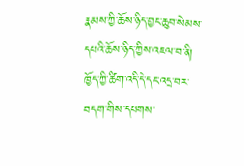རྣམས་ཀྱི་ཆོས་ཉིད་བྱང་ཆུབ་སེམས་དཔའི་ཆོས་ཉིད་ཀྱིས་འཇལ་བ་ནི། ཁྱོད་ཀྱི་ཚིག་འདི་དེ་དང་འདྲ་བར་བདག་གིས་དཔགས་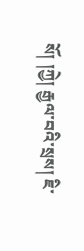སོ། །ཀྱེ། རྒྱལ་བའི་སྲས། ཇི་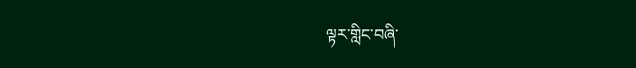ལྟར་གླིང་བཞི་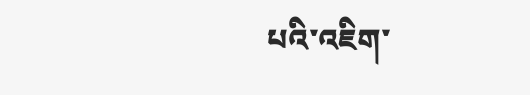པའི་འཇིག་